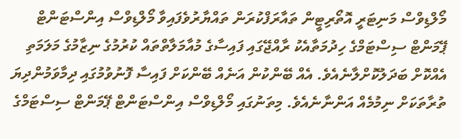މޯލްޑިވްސް މަނިޓަރީ އޮތޯރިޓީން ތައާރަފްކުރަން ތައްޔާރުވެފައިވާ މޯލްޑިވްސް އިންސްޓަންޓް ޕޭމަންޓް ސިސްޓަމްގެ ހިދުމަތާއެކު ރާއްޖޭގައި ފައިސާގެ މުއާމަލާތްތައް ކުރުމުގެ ނިޒާމުގެ މަލަމަތި އެއްކޮށް ބަދަލުކޮށްލާނެއެވެ. އެއް ބޭންކުން އަނެއް ބޭންކަށް ފައިސާ ފޮނުވުމުގައި ދިމާވަމުންދިޔަ ތުރާތަކަށް ނިމުމެއް އަންނާނެއެވެ. މިތަނުގައި މޯލްޑިވްސް އިންސްޓަންޓް ޕޭމަންޓް ސިސްޓަމްގެ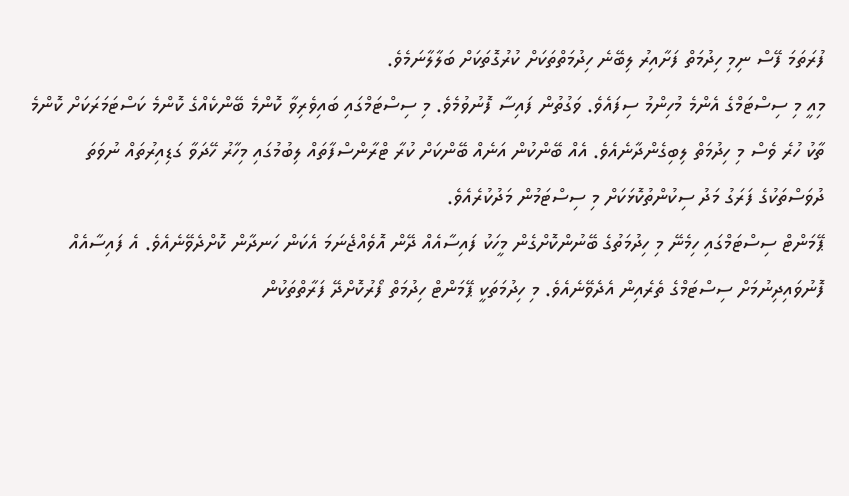ފުރަތަމަ ފޭސް ނިމި ހިދުމަތް ފަށާއިރު ލިބޭނެ ހިދުމަތްތަކަށް ކުރުގޮތަކަށް ބަލާލާނަމެވެ.
މިއީ މި ސިސްޓަމްގެ އެންމެ މުހިންމު ސިފައެވެ. ވަގުތުން ފައިސާ ފޮނުވުމެވެ. މި ސިސްޓަމްގައި ބައިވެރިވާ ކޮންމެ ބޭންކެއްގެ ކޮންމެ ކަސްޓަމަރަކަށް ކޮންމެ ތާކު ހުރެ ވެސް މި ހިދުމަތް ލިބިގެންދާނެއެވެ. އެއް ބޭންކުން އަނެއް ބޭންކަށް ކުރާ ޓްރާންސްފާތައް ލިބުމުގައި މިހާރު ހޭދަވާ ގަޑިއިރުތައް ނުވަތަ ދުވަސްތަކުގެ ފަރަގު މަދު ސިކުންތުކޮޅަކަށް މި ސިސްޓަމުން މަދުކުރެއެވެ.
ޕޭމަންޓް ސިސްޓަމްގައި ހިމެނޭ މި ހިދުމަތުގެ ބޭނުންކޮށްގެން މީހަކު ފައިސާއެއް ދޭން އޮވެއްޖެނަމަ އެކަން ހަނދާން ކޮށްދެވޭނެއެވެ. އެ ފައިސާއެއް ފޮނުވައިދިނުމަށް ސިސްޓަމްގެ ތެރެއިން އެދެވޭނެއެވެ. މި ހިދުމަތަކީ ޕޭމަންޓް ހިދުމަތް ފޯރުކޮށްދޭ ފަރާތްތަކުން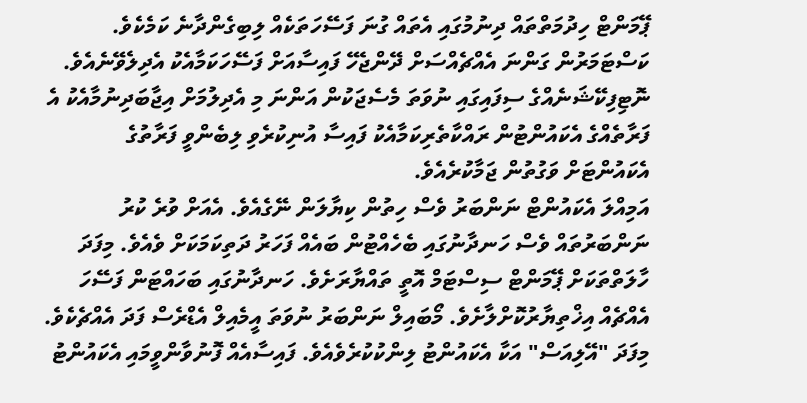ޕޭމަންޓް ހިދުމަތްތައް ދިނުމުގައި އެތައް ގުނަ ފަސޭހަތަކެއް ލިބިގެންދާނެ ކަމެކެވެ. ކަސްޓަމަރުން ގަންނަ އެއްޗެއްސަށް ދޭންޖެހޭ ފައިސާއަށް ފަސޭހަކަމާއެކު އެދިލެވޭނެއެވެ. ނޮޓިފިކޭޝަނެއްގެ ސިފައިގައި ނުވަތަ މެސެޖަކުން އަންނަ މި އެދިލުމަށް އިޖާބަދިނުމާއެކު އެ ފަރާތެއްގެ އެކައުންޓުން ރައްކާތެރިކަމާއެކު ފައިސާ އުނިކުރެވި ލިބެންވީ ފަރާތުގެ އެކައުންޓަށް ވަގުތުން ޖަމާކުރެއެވެ.
އަމިއްލަ އެކައުންޓް ނަންބަރު ވެސް ހިތުން ކިޔާލަން ނޭގެއެވެ. އެއަށް ވުރެ ކުރު ނަންބަރުތައް ވެސް ހަނދާނުގައި ބެހެއްޓުން ބައެއް ފަހަރު ދަތިކަމަކަށް ވެއެވެ. މިފަދަ ހާލަތްތަކަށް ޕޭމަންޓް ސިސްޓަމް އޮތީ ތައްޔާރަށެވެ. ހަނދާނުގައި ބަހައްޓަން ފަސޭހަ އެއްޗެއް އިޚްތިޔާރުކޮށްލާށެވެ. މޯބައިލް ނަންބަރު ނުވަތަ އީމެއިލް އެޑްރެސް ފަދަ އެއްޗެކެވެ. މިފަދަ "އޭލިއަސް" އަކާ އެކައުންޓު ލިންކުކުރެވެއެވެ. ފައިސާއެއް ފޮނުވާންވީމައި އެކައުންޓު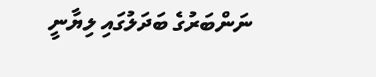ނަންބަރުގެ ބަދަލުގައި ލިޔާނީ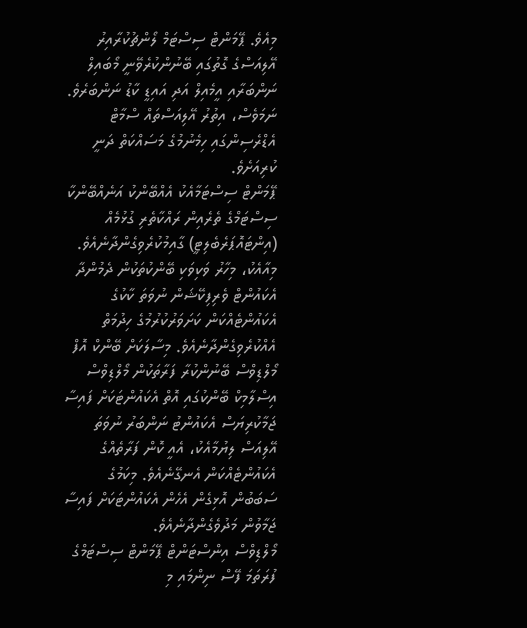މިއެވެ. ޕޭމަންޓް ސިސްޓަމް ލޯންޗުކުރާއިރު އޭލިއަސްގެ ގޮތުގައި ބޭނުންކުރެވޭނީ މޯބައިލް ނަންބަރާއި އީމެއިލް އަދި އައިޑީ ކާޑު ނަންބަރެވެ. ނަމަވެސް، އިތުރު އޭލިއަސްތައް ސްމާޓް އެޑްރެސިންގައި ހިމެނުމުގެ މަސައްކަތް ދަނީ ކުރިއަށެވެ.
ޕޭމަންޓް ސިސްޓަމާއެކު އެއްބޭންކު އަނެއްބޭންކާ ސިސްޓަމްގެ ތެރެއިން ރައްކާތެރި ގުޅުމެއް (އިންޓައޮޕަރެބެލިޓީ) ގާއިމުކުރެވިގެންދާނެއެވެ. މިއާއެކު، މިހާރު ވަކިވަކި ބޭންކުތަކުން ދެމުންދާ އެކައުންޓް ވެރިފިކޭޝަން ނުވަތަ ކާކުގެ އެކައުންޓެއްކަން ކަށަވަރުކުރުމުގެ ހިދުމަތް އެއްކުރެވިގެންދާނެއެވެ. މިސާލަކަށް ބޭންކް އޮފް މޯލްޑިވްސް ބޭނުންކުރާ ފަރާތަކުން މޯލްޑިވްސް އިސްލާމިކް ބޭންކުގައި އޮތް އެކައުންޓަކަށް ފައިސާ ޖަމާކުރިޔަސް އެކައުންޓު ނަންބަރު ނުވަތަ އޭލިއަސް ލިޔުމާއެކު، އެއީ ކޮން ފަރާތެއްގެ އެކައުންޓެއްކަން އެނގޭނެއެވެ. މިކަމުގެ ސަބަބުން އޮޅިގެން އެހެން އެކައުންޓަކަށް ފައިސާ ޖަމާވުން މަދުވެގެންދާނެއެވެ.
މޯލްޑިވްސް އިންސްޓަންޓް ޕޭމަންޓް ސިސްޓަމްގެ ފުރަތަމަ ފޭސް ނިންމައި މި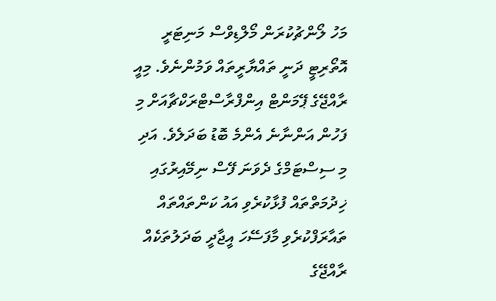މަހު ލޯންޗުކުރަން މޯލްޑިވްސް މަނިޓަރީ އޮތޯރިޓީ ދަނީ ތައްޔާރީތައް ވަމުންނެވެ. މިއީ ރާއްޖޭގެ ޕޭމަންޓް އިންފްރާސްޓްރަކްޗާއަށް މި ފަހުން އަންނާނެ އެންމެ ބޮޑު ބަދަލެވެ. އަދި މި ސިސްޓަމްގެ ދެވަނަ ފޭސް ނިމޭއިރުގައި ޚިދުމަތްތައް ފުޅާކުރެވި އައު ކަންތައްތައް ތައާރަފްކުރެވި މާފަސޭހަ އީޖާދީ ބަދަލުތަކެއް ރާއްޖޭގެ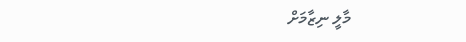މާލީ ނިޒާމަށް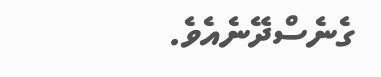ގެނެސްދޭނެއެވެ.